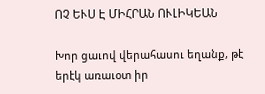ՈՉ ԵՒՍ Է ՄԻՀՐԱՆ ՈՒԼԻԿԵԱՆ

Խոր ցաւով վերահասու եղանք, թէ երէկ առաւօտ իր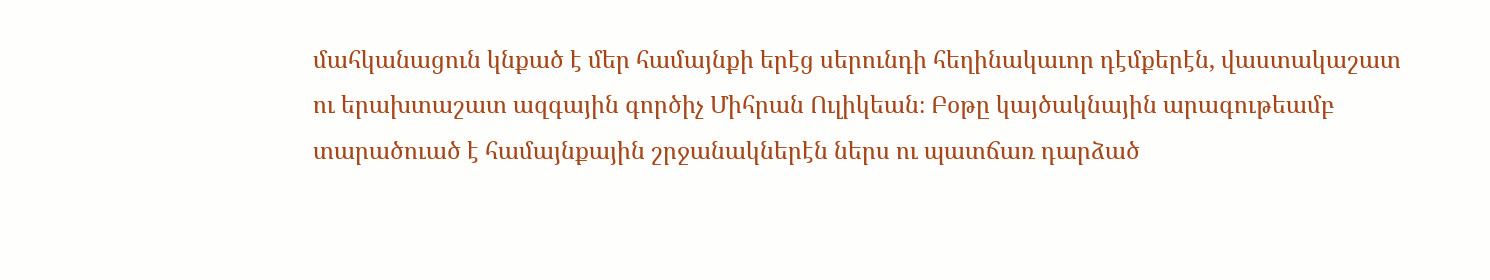մահկանացուն կնքած է մեր համայնքի երէց սերունդի հեղինակաւոր դէմքերէն, վաստակաշատ ու երախտաշատ ազգային գործիչ Միհրան Ուլիկեան։ Բօթը կայծակնային արագութեամբ տարածուած է համայնքային շրջանակներէն ներս ու պատճառ դարձած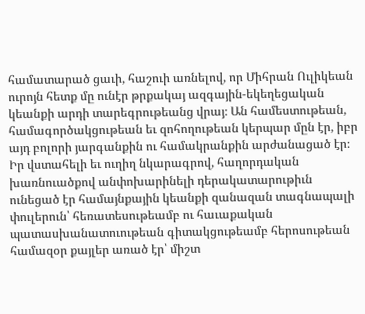համատարած ցաւի, հաշուի առնելով, որ Միհրան Ուլիկեան ուրոյն հետք մը ունէր թրքակայ ազգային-եկեղեցական կեանքի արդի տարեգրութեանց վրայ։ Ան համեստութեան, համագործակցութեան եւ զոհողութեան կերպար մըն էր, իբր այդ բոլորի յարգանքին ու համակրանքին արժանացած էր։ Իր վստահելի եւ ուղիղ նկարագրով, հաղորդական խառնուածքով անփոխարինելի դերակատարութիւն ունեցած էր համայնքային կեանքի զանազան տագնապալի փուլերուն՝ հեռատեսութեամբ ու հաւաքական պատասխանատուութեան գիտակցութեամբ հերոսութեան համազօր քայլեր առած էր՝ միշտ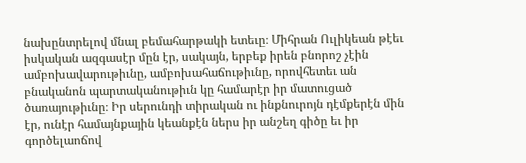նախընտրելով մնալ բեմահարթակի ետեւը։ Միհրան Ուլիկեան թէեւ իսկական ազգասէր մըն էր, սակայն, երբեք իրեն բնորոշ չէին ամբոխավարութիւնը, ամբոխահաճութիւնը, որովհետեւ ան բնականոն պարտականութիւն կը համարէր իր մատուցած ծառայութիւնը։ Իր սերունդի տիրական ու ինքնուրոյն դէմքերէն մին էր, ունէր համայնքային կեանքէն ներս իր անշեղ գիծը եւ իր գործելաոճով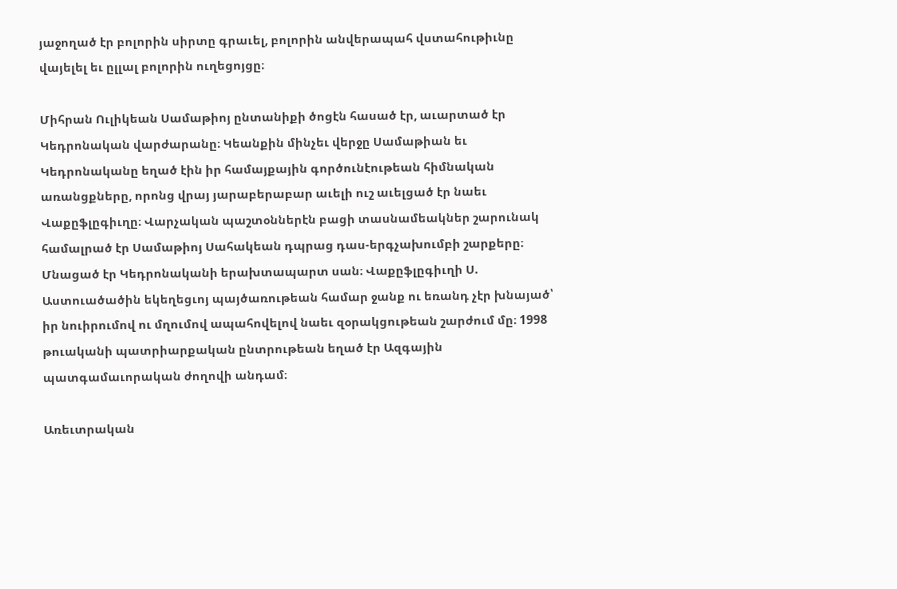յաջողած էր բոլորին սիրտը գրաւել, բոլորին անվերապահ վստահութիւնը վայելել եւ ըլլալ բոլորին ուղեցոյցը։

Միհրան Ուլիկեան Սամաթիոյ ընտանիքի ծոցէն հասած էր, աւարտած էր Կեդրոնական վարժարանը։ Կեանքին մինչեւ վերջը Սամաթիան եւ Կեդրոնականը եղած էին իր համայքային գործունէութեան հիմնական առանցքները, որոնց վրայ յարաբերաբար աւելի ուշ աւելցած էր նաեւ Վաքըֆլըգիւղը։ Վարչական պաշտօններէն բացի տասնամեակներ շարունակ համալրած էր Սամաթիոյ Սահակեան դպրաց դաս-երգչախումբի շարքերը։ Մնացած էր Կեդրոնականի երախտապարտ սան։ Վաքըֆլըգիւղի Ս. Աստուածածին եկեղեցւոյ պայծառութեան համար ջանք ու եռանդ չէր խնայած՝ իր նուիրումով ու մղումով ապահովելով նաեւ զօրակցութեան շարժում մը։ 1998 թուականի պատրիարքական ընտրութեան եղած էր Ազգային պատգամաւորական ժողովի անդամ։

Առեւտրական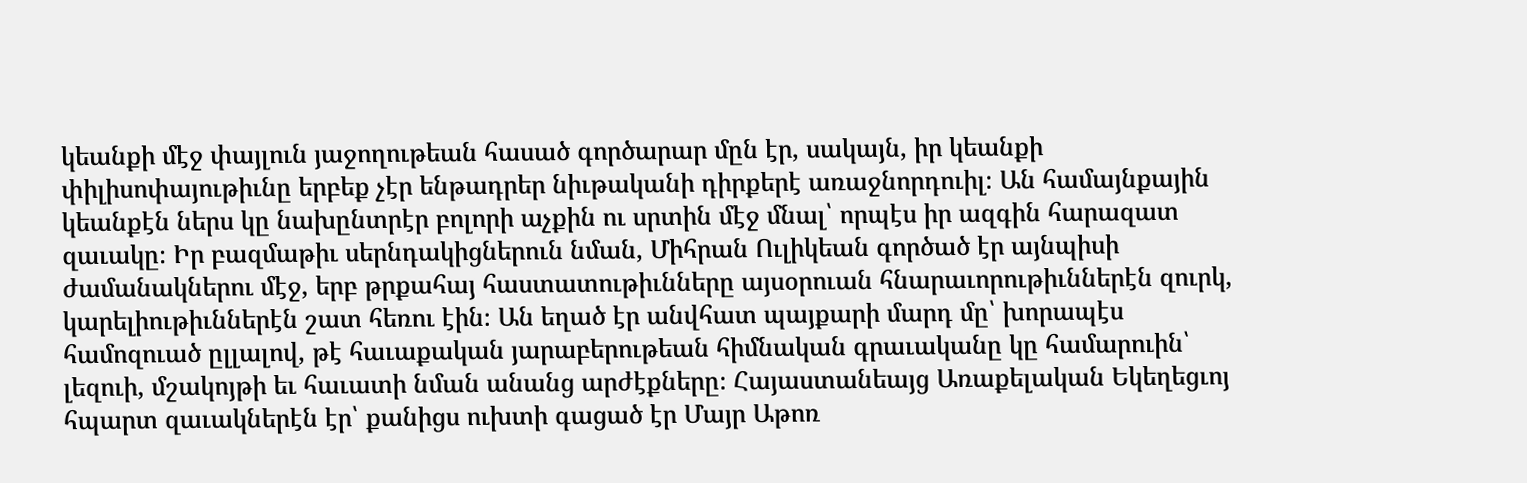կեանքի մէջ փայլուն յաջողութեան հասած գործարար մըն էր, սակայն, իր կեանքի փիլիսոփայութիւնը երբեք չէր ենթադրեր նիւթականի դիրքերէ առաջնորդուիլ։ Ան համայնքային կեանքէն ներս կը նախընտրէր բոլորի աչքին ու սրտին մէջ մնալ՝ որպէս իր ազգին հարազատ զաւակը։ Իր բազմաթիւ սերնդակիցներուն նման, Միհրան Ուլիկեան գործած էր այնպիսի ժամանակներու մէջ, երբ թրքահայ հաստատութիւնները այսօրուան հնարաւորութիւններէն զուրկ, կարելիութիւններէն շատ հեռու էին։ Ան եղած էր անվհատ պայքարի մարդ մը՝ խորապէս համոզուած ըլլալով, թէ հաւաքական յարաբերութեան հիմնական գրաւականը կը համարուին՝ լեզուի, մշակոյթի եւ հաւատի նման անանց արժէքները։ Հայաստանեայց Առաքելական Եկեղեցւոյ հպարտ զաւակներէն էր՝ քանիցս ուխտի գացած էր Մայր Աթոռ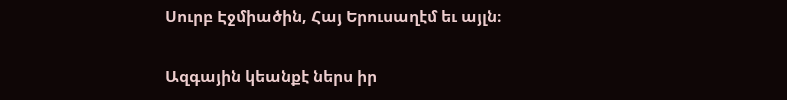Սուրբ Էջմիածին, Հայ Երուսաղէմ եւ այլն։

Ազգային կեանքէ ներս իր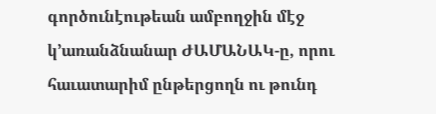գործունէութեան ամբողջին մէջ կ՚առանձնանար ԺԱՄԱՆԱԿ-ը, որու հաւատարիմ ընթերցողն ու թունդ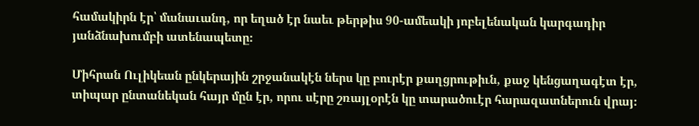համակիրն էր՝ մանաւանդ, որ եղած էր նաեւ թերթիս 90-ամեակի յոբելենական կարգադիր յանձնախումբի ատենապետը։

Միհրան Ուլիկեան ընկերային շրջանակէն ներս կը բուրէր քաղցրութիւն, քաջ կենցաղագէտ էր, տիպար ընտանեկան հայր մըն էր, որու սէրը շռայլօրէն կը տարածուէր հարազատներուն վրայ։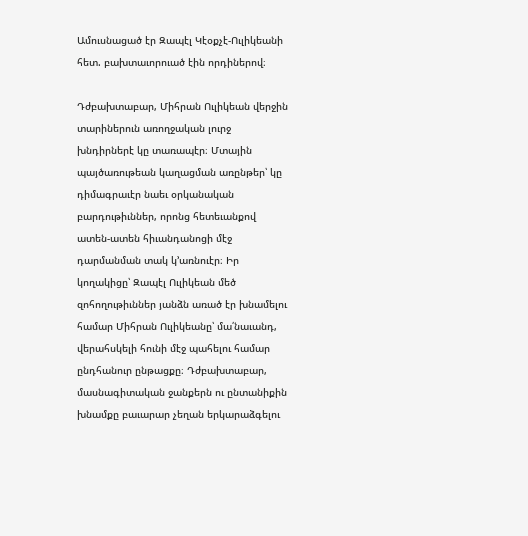Ամուսնացած էր Զապէլ Կէօքչէ-Ուլիկեանի հետ. բախտաւորուած էին որդիներով։

Դժբախտաբար, Միհրան Ուլիկեան վերջին տարիներուն առողջական լուրջ խնդիրներէ կը տառապէր։ Մտային պայծառութեան կաղացման առընթեր՝ կը դիմագրաւէր նաեւ օրկանական բարդութիւններ, որոնց հետեւանքով ատեն-ատեն հիւանդանոցի մէջ դարմանման տակ կ՚առնուէր։ Իր կողակիցը՝ Զապէլ Ուլիկեան մեծ զոհողութիւններ յանձն առած էր խնամելու համար Միհրան Ուլիկեանը՝ մա՛նաւանդ, վերահսկելի հունի մէջ պահելու համար ընդհանուր ընթացքը։ Դժբախտաբար, մասնագիտական ջանքերն ու ընտանիքին խնամքը բաւարար չեղան երկարաձգելու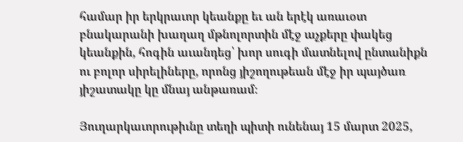համար իր երկրաւոր կեանքը եւ ան երէկ առաւօտ բնակարանի խաղաղ մթնոլորտին մէջ աչքերը փակեց կեանքին, հոգին աւանդեց՝ խոր սուգի մատնելով ընտանիքն ու բոլոր սիրելիները, որոնց յիշողութեան մէջ իր պայծառ յիշատակը կը մնայ անթառամ։

Յուղարկաւորութիւնը տեղի պիտի ունենայ 15 մարտ 2025,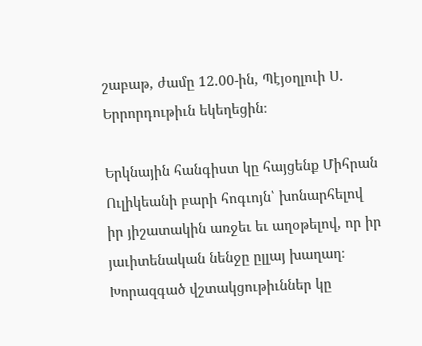շաբաթ, ժամը 12.00-ին, Պէյօղլուի Ս. Երրորդութիւն եկեղեցին։

Երկնային հանգիստ կը հայցենք Միհրան Ուլիկեանի բարի հոգւոյն՝ խոնարհելով իր յիշատակին առջեւ եւ աղօթելով, որ իր յաւիտենական նենջը ըլլայ խաղաղ։ Խորազգած վշտակցութիւններ կը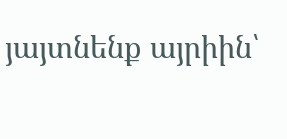յայտնենք այրիին՝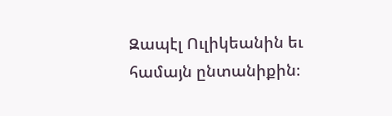Զապէլ Ուլիկեանին եւ համայն ընտանիքին։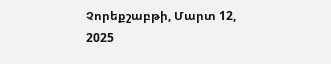Չորեքշաբթի, Մարտ 12, 2025